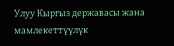Улуу Кыргыз державасы жана мамлекеттүүлүк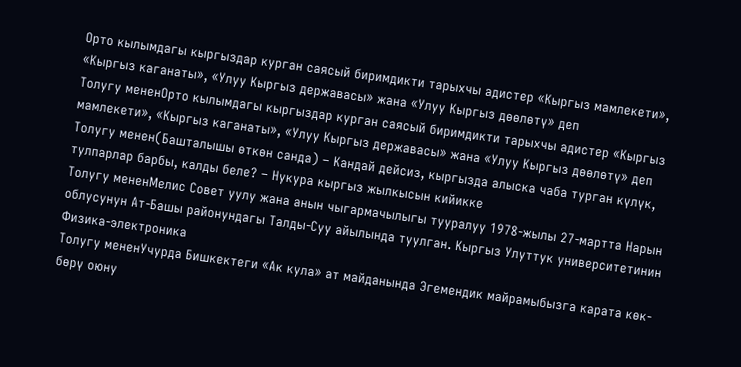Орто кылымдагы кыргыздар курган саясый биримдикти тарыхчы адистер «Кыргыз мамлекети», «Кыргыз каганаты», «Улуу Кыргыз державасы» жана «Улуу Кыргыз дөөлөтү» деп
Толугу мененОрто кылымдагы кыргыздар курган саясый биримдикти тарыхчы адистер «Кыргыз мамлекети», «Кыргыз каганаты», «Улуу Кыргыз державасы» жана «Улуу Кыргыз дөөлөтү» деп
Толугу менен(Башталышы өткөн санда) – Кандай дейсиз, кыргызда алыска чаба турган күлүк, тулпарлар барбы, калды беле? – Нукура кыргыз жылкысын кийикке
Толугу мененМелис Совет уулу жана анын чыгармачылыгы тууралуу 1978-жылы 27-мартта Нарын облусунун Ат-Башы районундагы Талды-Суу айылында туулган. Кыргыз Улуттук университетинин Физика-электроника
Толугу мененУчурда Бишкектеги «Ак кула» ат майданында Эгемендик майрамыбызга карата көк-бөрү оюну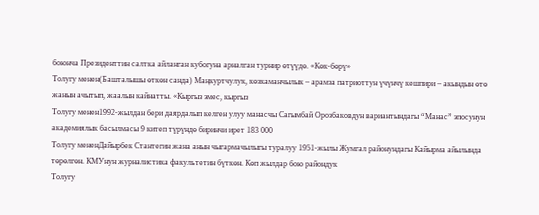боюнча Президенттин салтка айланган кубогуна арналган турнир өтүүдө. «Көк-бөрү»
Толугу менен(Башталышы өткөн санда) Маңкуртчулук, көзкаманчылык – арамза патриоттун үчүнчү кешпири – акындын өтө жанын ачытып, жаалын кайнатты. «Кыргыз эмес, кыргыз
Толугу менен1992-жылдан бери даярдалып келген улуу манасчы Сагымбай Орозбаковдун вариантындагы “Манас” эпосунун академиялык басылмасы 9 китеп түрүндө биринчи ирет 183 000
Толугу мененДайырбек Стантегин жана анын чыгармачылыгы туралуу 1951-жылы Жумгал районундагы Кайырма айылында төрөлгөн. КМУнун журналистика факультетин бүткөн. Көп жылдар бою райондук
Толугу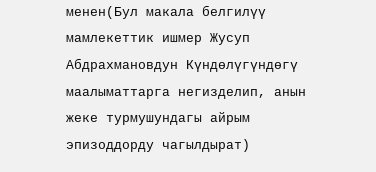менен(Бул макала белгилүү мамлекеттик ишмер Жусуп Абдрахмановдун Күндөлүгүндөгү маалыматтарга негизделип, анын жеке турмушундагы айрым эпизоддорду чагылдырат)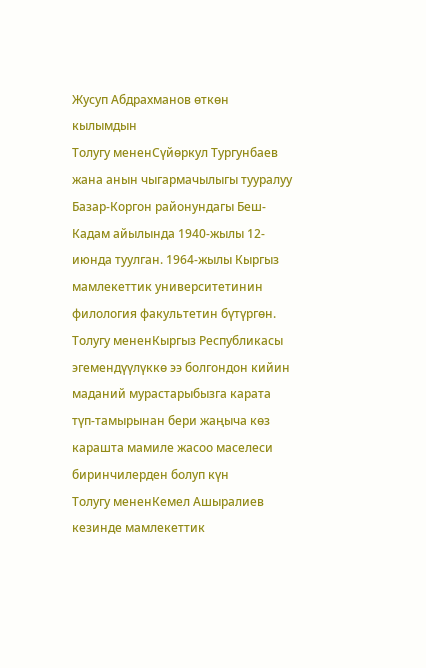Жусуп Абдрахманов өткөн кылымдын
Толугу мененСүйөркул Тургунбаев жана анын чыгармачылыгы тууралуу Базар-Коргон районундагы Беш-Кадам айылында 1940-жылы 12-июнда туулган. 1964-жылы Кыргыз мамлекеттик университетинин филология факультетин бүтүргөн.
Толугу мененКыргыз Республикасы эгемендүүлүккө ээ болгондон кийин маданий мурастарыбызга карата түп-тамырынан бери жаңыча көз карашта мамиле жасоо маселеси биринчилерден болуп күн
Толугу мененКемел Ашыралиев кезинде мамлекеттик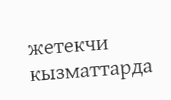жетекчи кызматтарда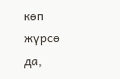көп жүрсө да,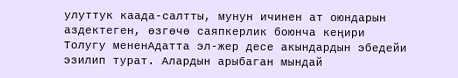улуттук каада-салтты, мунун ичинен ат оюндарын аздектеген, өзгөчө саяпкерлик боюнча кеңири
Толугу мененАдатта эл-жер десе акындардын эбедейи эзилип турат. Алардын арыбаган мындай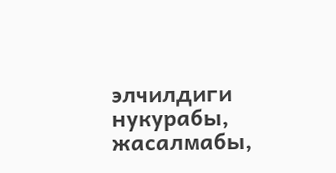элчилдиги нукурабы, жасалмабы,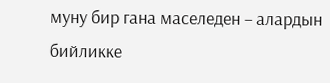муну бир гана маселеден – алардын бийликке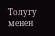Толугу менен